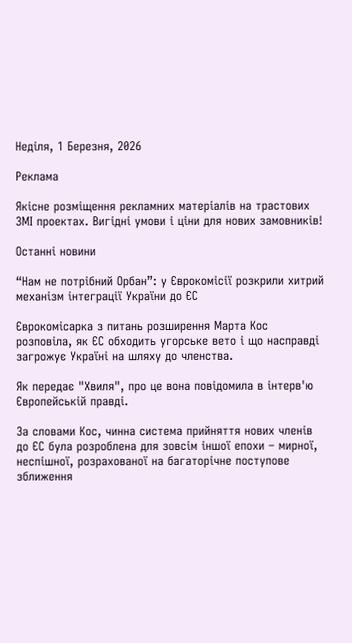Неділя, 1 Березня, 2026

Реклама

Якісне розміщення рекламних матеріалів на трастових ЗМІ проектах. Вигідні умови і ціни для нових замовників!

Останні новини

“Нам не потрібний Орбан”: у Єврокомісії розкрили хитрий механізм інтеграції України до ЄС

Єврокомісарка з питань розширення Марта Кос розповіла, як ЄС обходить угорське вето і що насправді загрожує Україні на шляху до членства.

Як передає "Хвиля", про це вона повідомила в інтерв'ю Європейській правді.

За словами Кос, чинна система прийняття нових членів до ЄС була розроблена для зовсім іншої епохи – мирної, неспішної, розрахованої на багаторічне поступове зближення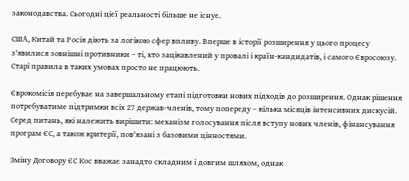законодавства. Сьогодні цієї реальності більше не існує.

США, Китай та Росія діють за логікою сфер впливу. Вперше в історії розширення у цього процесу з'явилися зовнішні противники – ті, хто зацікавлений у провалі і країн-кандидатів, і самого Євросоюзу. Старі правила в таких умовах просто не працюють.

Єврокомісія перебуває на завершальному етапі підготовки нових підходів до розширення. Однак рішення потребуватиме підтримки всіх 27 держав-членів, тому попереду – кілька місяців інтенсивних дискусій. Серед питань, які належить вирішити: механізм голосування після вступу нових членів, фінансування програм ЄС, а також критерії, пов'язані з базовими цінностями.

Зміну Договору ЄС Кос вважає занадто складним і довгим шляхом, однак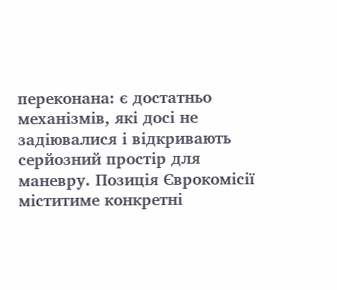переконана: є достатньо механізмів, які досі не задіювалися і відкривають серйозний простір для маневру. Позиція Єврокомісії міститиме конкретні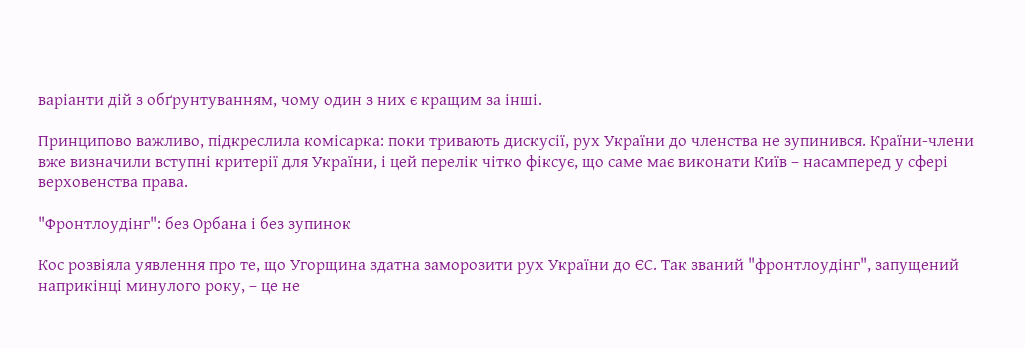варіанти дій з обґрунтуванням, чому один з них є кращим за інші.

Принципово важливо, підкреслила комісарка: поки тривають дискусії, рух України до членства не зупинився. Країни-члени вже визначили вступні критерії для України, і цей перелік чітко фіксує, що саме має виконати Київ – насамперед у сфері верховенства права.

"Фронтлоудінг": без Орбана і без зупинок

Кос розвіяла уявлення про те, що Угорщина здатна заморозити рух України до ЄС. Так званий "фронтлоудінг", запущений наприкінці минулого року, – це не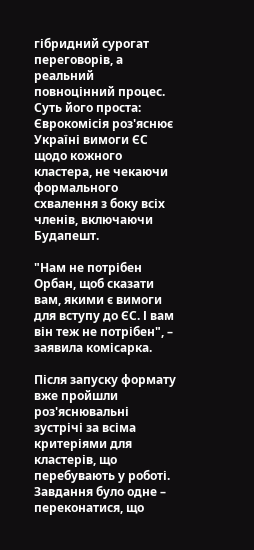гібридний сурогат переговорів, а реальний повноцінний процес. Суть його проста: Єврокомісія роз'яснює Україні вимоги ЄС щодо кожного кластера, не чекаючи формального схвалення з боку всіх членів, включаючи Будапешт.

"Нам не потрібен Орбан, щоб сказати вам, якими є вимоги для вступу до ЄС. І вам він теж не потрібен", – заявила комісарка.

Після запуску формату вже пройшли роз'яснювальні зустрічі за всіма критеріями для кластерів, що перебувають у роботі. Завдання було одне – переконатися, що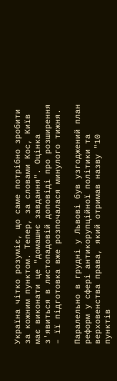Україна чітко розуміє, що саме потрібно зробити за кожним пунктом. Тепер, за словами Кос, Київ має виконати це "домашнє завдання". Оцінка з'явиться в листопадовій доповіді про розширення – її підготовка вже розпочалася минулого тижня.

Паралельно в грудні у Львові був узгоджений план реформ у сфері антикорупційної політики та верховенства права, який отримав назву "10 пунктів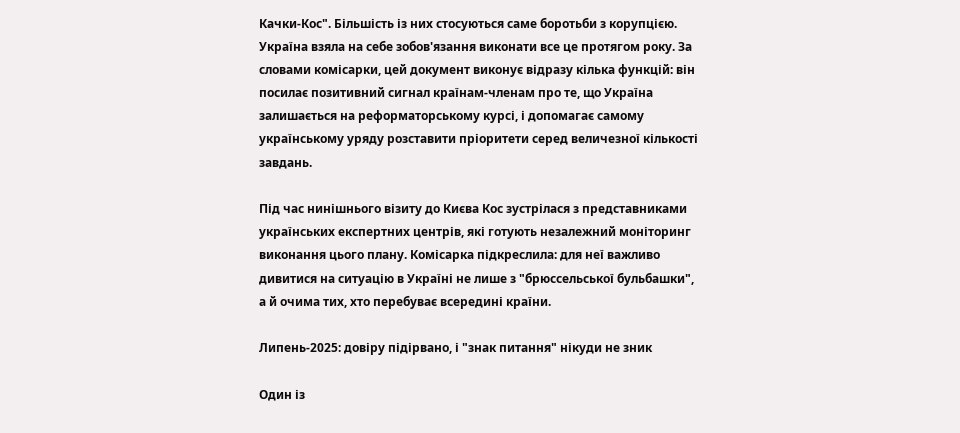Качки-Кос". Більшість із них стосуються саме боротьби з корупцією. Україна взяла на себе зобов'язання виконати все це протягом року. За словами комісарки, цей документ виконує відразу кілька функцій: він посилає позитивний сигнал країнам-членам про те, що Україна залишається на реформаторському курсі, і допомагає самому українському уряду розставити пріоритети серед величезної кількості завдань.

Під час нинішнього візиту до Києва Кос зустрілася з представниками українських експертних центрів, які готують незалежний моніторинг виконання цього плану. Комісарка підкреслила: для неї важливо дивитися на ситуацію в Україні не лише з "брюссельської бульбашки", а й очима тих, хто перебуває всередині країни.

Липень-2025: довіру підірвано, і "знак питання" нікуди не зник

Один із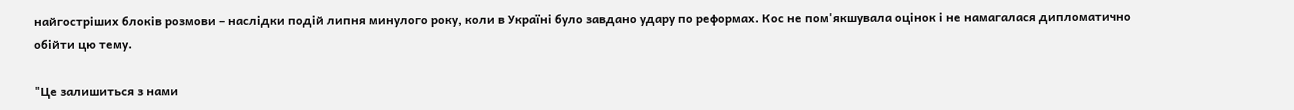найгостріших блоків розмови – наслідки подій липня минулого року, коли в Україні було завдано удару по реформах. Кос не пом'якшувала оцінок і не намагалася дипломатично обійти цю тему.

"Це залишиться з нами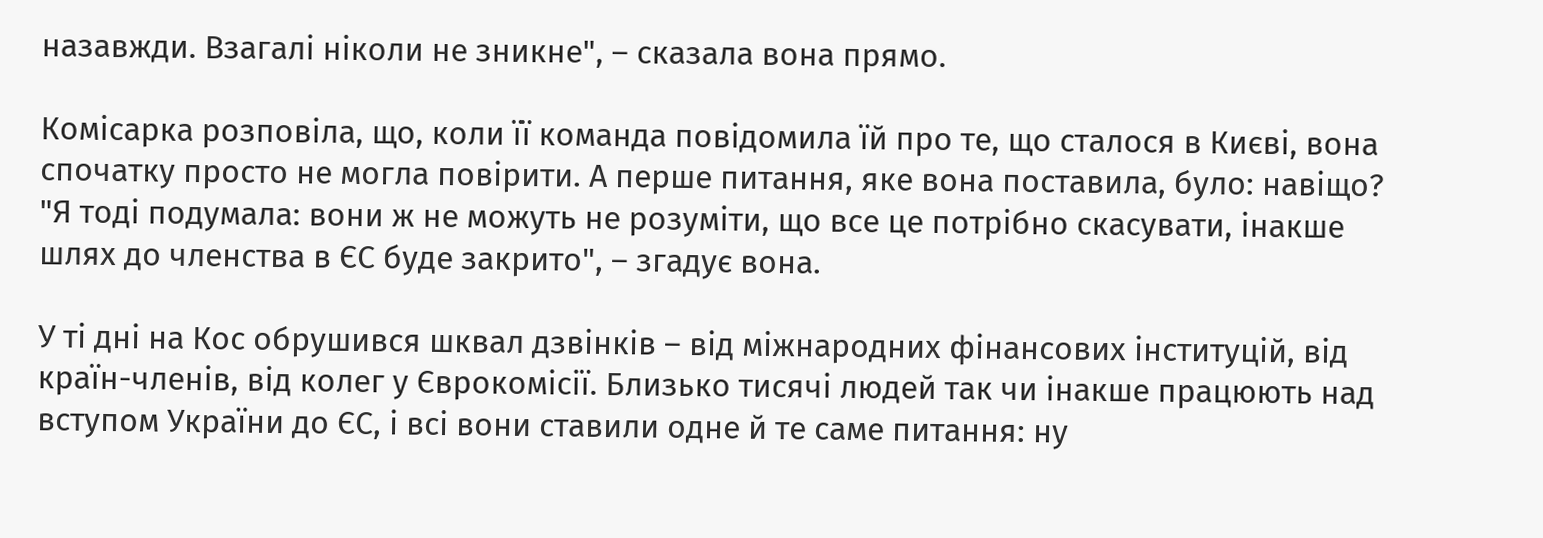назавжди. Взагалі ніколи не зникне", – сказала вона прямо.

Комісарка розповіла, що, коли її команда повідомила їй про те, що сталося в Києві, вона спочатку просто не могла повірити. А перше питання, яке вона поставила, було: навіщо? "Я тоді подумала: вони ж не можуть не розуміти, що все це потрібно скасувати, інакше шлях до членства в ЄС буде закрито", – згадує вона.

У ті дні на Кос обрушився шквал дзвінків – від міжнародних фінансових інституцій, від країн-членів, від колег у Єврокомісії. Близько тисячі людей так чи інакше працюють над вступом України до ЄС, і всі вони ставили одне й те саме питання: ну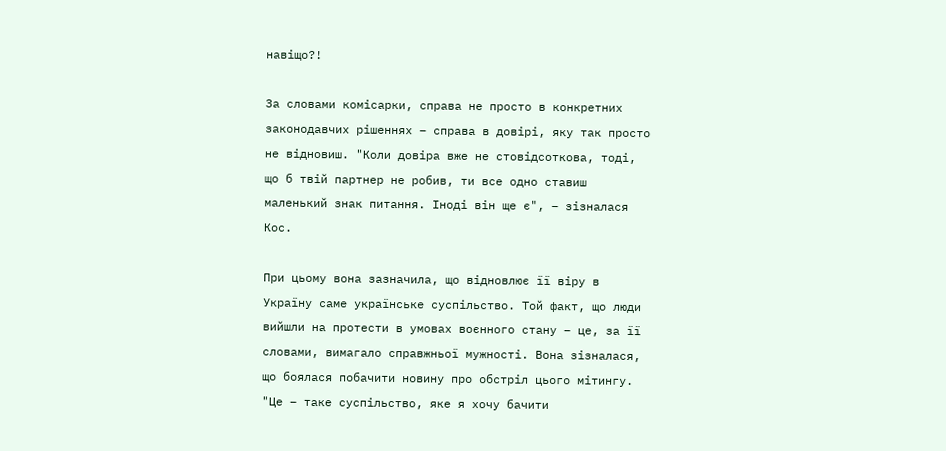навіщо?!

За словами комісарки, справа не просто в конкретних законодавчих рішеннях – справа в довірі, яку так просто не відновиш. "Коли довіра вже не стовідсоткова, тоді, що б твій партнер не робив, ти все одно ставиш маленький знак питання. Іноді він ще є", – зізналася Кос.

При цьому вона зазначила, що відновлює її віру в Україну саме українське суспільство. Той факт, що люди вийшли на протести в умовах воєнного стану – це, за її словами, вимагало справжньої мужності. Вона зізналася, що боялася побачити новину про обстріл цього мітингу. "Це – таке суспільство, яке я хочу бачити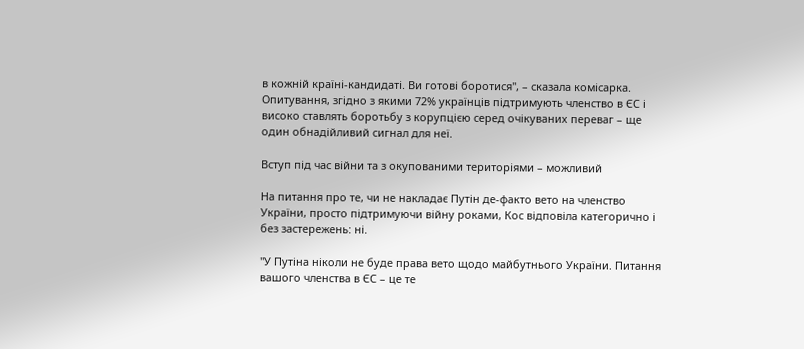в кожній країні-кандидаті. Ви готові боротися", – сказала комісарка. Опитування, згідно з якими 72% українців підтримують членство в ЄС і високо ставлять боротьбу з корупцією серед очікуваних переваг – ще один обнадійливий сигнал для неї.

Вступ під час війни та з окупованими територіями – можливий

На питання про те, чи не накладає Путін де-факто вето на членство України, просто підтримуючи війну роками, Кос відповіла категорично і без застережень: ні.

"У Путіна ніколи не буде права вето щодо майбутнього України. Питання вашого членства в ЄС – це те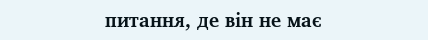питання, де він не має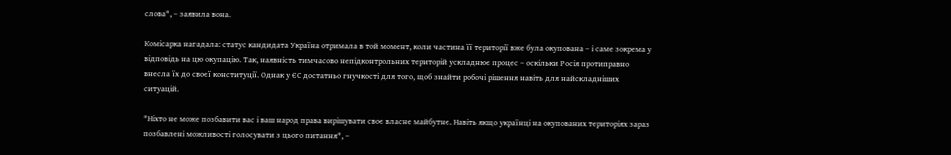слова", – заявила вона.

Комісарка нагадала: статус кандидата Україна отримала в той момент, коли частина її території вже була окупована – і саме зокрема у відповідь на цю окупацію. Так, наявність тимчасово непідконтрольних територій ускладнює процес – оскільки Росія протиправно внесла їх до своєї конституції. Однак у ЄС достатньо гнучкості для того, щоб знайти робочі рішення навіть для найскладніших ситуацій.

"Ніхто не може позбавити вас і ваш народ права вирішувати своє власне майбутнє. Навіть якщо українці на окупованих територіях зараз позбавлені можливості голосувати з цього питання", –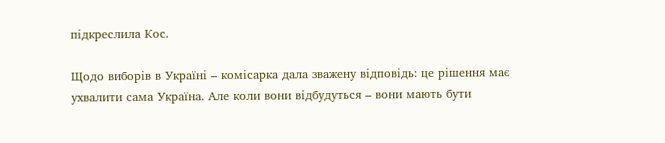підкреслила Кос.

Щодо виборів в Україні – комісарка дала зважену відповідь: це рішення має ухвалити сама Україна. Але коли вони відбудуться – вони мають бути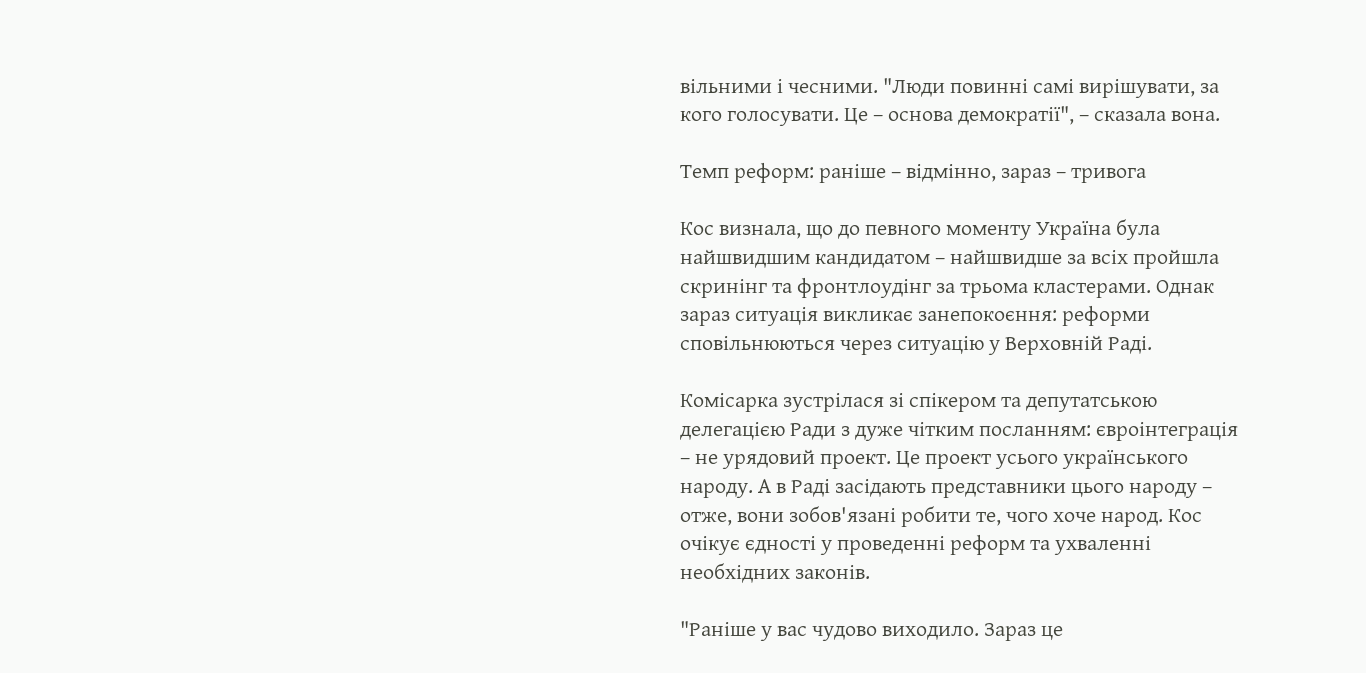вільними і чесними. "Люди повинні самі вирішувати, за кого голосувати. Це – основа демократії", – сказала вона.

Темп реформ: раніше – відмінно, зараз – тривога

Кос визнала, що до певного моменту Україна була найшвидшим кандидатом – найшвидше за всіх пройшла скринінг та фронтлоудінг за трьома кластерами. Однак зараз ситуація викликає занепокоєння: реформи сповільнюються через ситуацію у Верховній Раді.

Комісарка зустрілася зі спікером та депутатською делегацією Ради з дуже чітким посланням: євроінтеграція – не урядовий проект. Це проект усього українського народу. А в Раді засідають представники цього народу – отже, вони зобов'язані робити те, чого хоче народ. Кос очікує єдності у проведенні реформ та ухваленні необхідних законів.

"Раніше у вас чудово виходило. Зараз це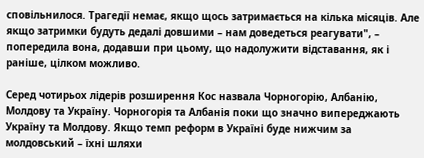сповільнилося. Трагедії немає, якщо щось затримається на кілька місяців. Але якщо затримки будуть дедалі довшими – нам доведеться реагувати", – попередила вона, додавши при цьому, що надолужити відставання, як і раніше, цілком можливо.

Серед чотирьох лідерів розширення Кос назвала Чорногорію, Албанію, Молдову та Україну. Чорногорія та Албанія поки що значно випереджають Україну та Молдову. Якщо темп реформ в Україні буде нижчим за молдовський – їхні шляхи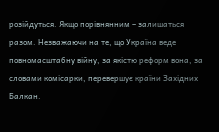розійдуться. Якщо порівнянним – залишаться разом. Незважаючи на те, що Україна веде повномасштабну війну, за якістю реформ вона, за словами комісарки, перевершує країни Західних Балкан.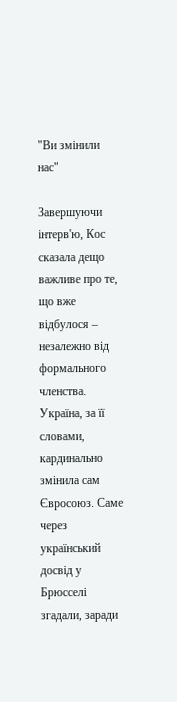"Ви змінили нас"

Завершуючи інтерв'ю, Кос сказала дещо важливе про те, що вже відбулося – незалежно від формального членства. Україна, за її словами, кардинально змінила сам Євросоюз. Саме через український досвід у Брюсселі згадали, заради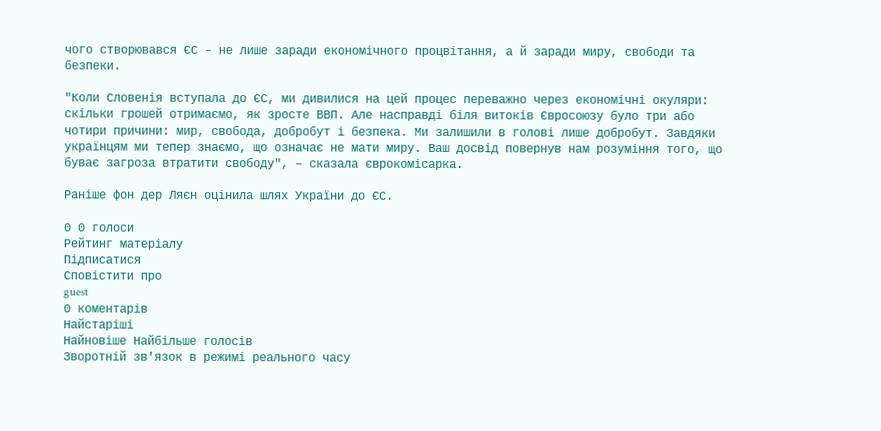чого створювався ЄС – не лише заради економічного процвітання, а й заради миру, свободи та безпеки.

"Коли Словенія вступала до ЄС, ми дивилися на цей процес переважно через економічні окуляри: скільки грошей отримаємо, як зросте ВВП. Але насправді біля витоків Євросоюзу було три або чотири причини: мир, свобода, добробут і безпека. Ми залишили в голові лише добробут. Завдяки українцям ми тепер знаємо, що означає не мати миру. Ваш досвід повернув нам розуміння того, що буває загроза втратити свободу", – сказала єврокомісарка.

Раніше фон дер Ляєн оцінила шлях України до ЄС.

0 0 голоси
Рейтинг матеріалу
Підписатися
Сповістити про
guest
0 коментарів
Найстаріші
Найновіше Найбільше голосів
Зворотній зв'язок в режимі реального часу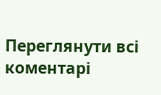Переглянути всі коментарі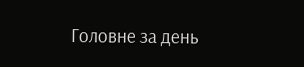Головне за день